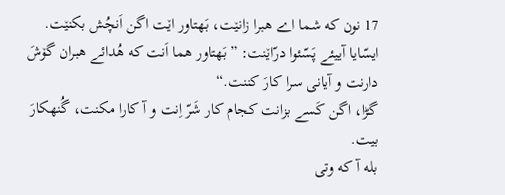17 نون که شما اے هبرا زانێت، بَهتاور اێت اگن اَنچُش بکنێت.
ایسّایا آییئے پَسّئوا درّاێنت: ”بَهتاور هما اَنت که هُدائے هبران گۆشَ دارنت و آیانی سرا کارَ کننت.“
گڑا، اگن کَسے بزانت کجام کار شَرّ اِنت و آ کارا مکنت، گُنهکارَ بیت.
بله آ که وتی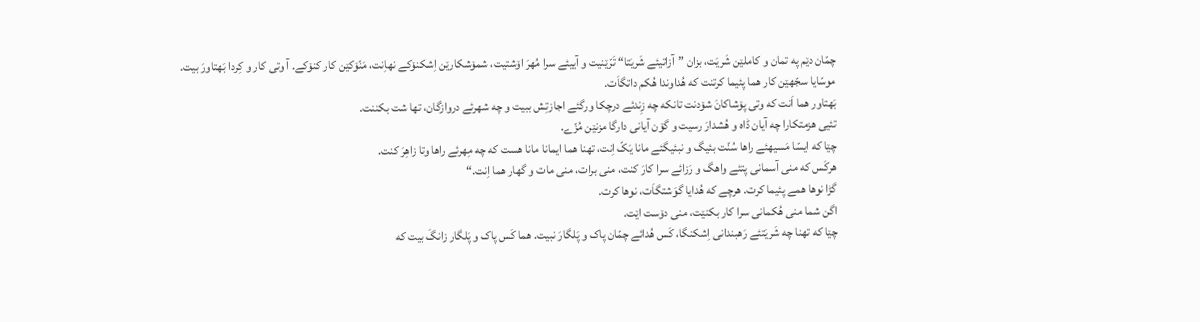چمّان دێم په تمان و کاملێن شَریَت، بزان ”آزاتیئے شَریَتا“ تَرّێنیت و آییئے سرا مُهرَ اۆشتیت، شمۆشکارێن اِشکنۆکے نهاِنت، مَنّۆکێن کار کنۆکے. آ وتی کار و کِردا بَهتاورَ بیت.
موسّایا سجّهێن کار هما پئیما کرتنت که هُداوندا هُکم داتگاَت.
بَهتاور هما اَنت که وتی پۆشاکانَ شۆدنت تانکه چه زِندئے درچکا ورگئے اجازتِش ببیت و چه شهرئے دروازگان، تها شت بکننت.
تئیی هزمتکارا چه آیان ڈاه و هُشدارَ رسیت و گۆن آیانی دارگا مزنێن مُزّے.
چێا که ایسّا مَسیهئے راها سُنّت بئیگ و نبئیگئے مانا یَکّ اِنت، تهنا هما ایمانا مانا هست که چه مِهرئے راها وتا زاهِرَ کنت.
هرکَس که منی آسمانی پتئے واهگ و رَزائے سرا کارَ کنت، منی برات، منی مات و گهار هما اِنت.“
گڑا نوها همے پئیما کرت. هرچے که هُدایا گوَشتگاَت، نوها کرت.
اگن شما منی هُکمانی سرا کار بکنێت، منی دۆست اێت.
چێا که تهنا چه شَریَتئے رَهبندانی اِشکنگا، کَس هُدائے چمّان پاک و پَلگارَ نبیت. هما کَس پاک و پَلگار زانگَ بیت که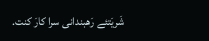شَریَتئے رَهبندانی سرا کارَ کنت.